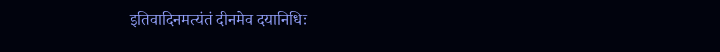इतिवादिनमत्यंतं दीनमेव दयानिधिः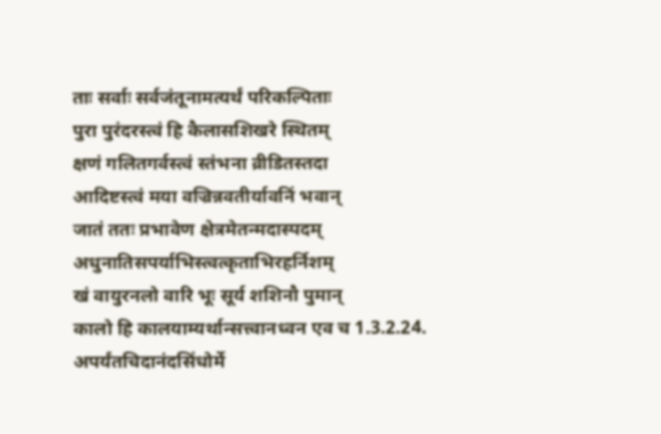ताः सर्वाः सर्वजंतूनामत्यर्थं परिकल्पिताः
पुरा पुरंदरस्त्वं हि कैलासशिखरे स्थितम्
क्षणं गलितगर्वस्त्वं स्तंभना व्रीडितस्तदा
आदिष्टस्त्वं मया वज्रिन्नवतीर्यावनिं भवान्
जातं ततः प्रभावेण क्षेत्रमेतन्मदास्पदम्
अधुनातिसपर्याभिस्त्वत्कृताभिरहर्निशम्
खं वायुरनलो वारि भूः सूर्य शशिनौ पुमान्
कालो हि कालयाम्यर्थान्सत्त्वानध्वन एव च 1.3.2.24.
अपर्यंतचिदानंदसिंधोर्मे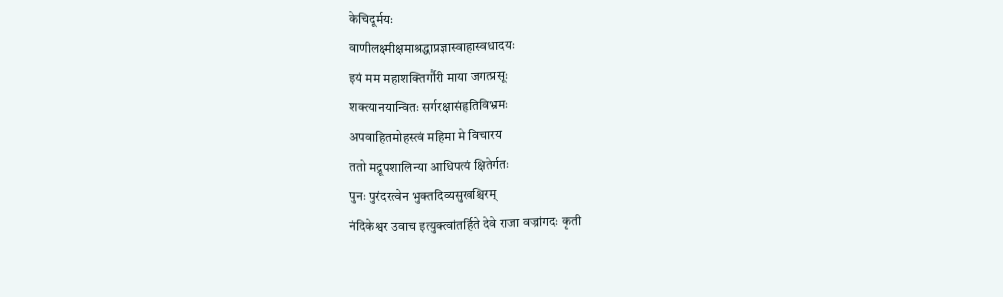केचिदूर्मयः
वाणीलक्ष्मीक्षमाश्रद्धाप्रज्ञास्वाहास्वधादयः
इयं मम महाशक्तिर्गौरी माया जगत्प्रसूः
शक्त्यानयान्वितः सर्गरक्षासंहृतिविभ्रमः
अपवाहितमोहस्त्वं महिमा मे विचारय
ततो मद्रूपशालिन्या आधिपत्यं क्षितेर्गतः
पुनः पुरंदरत्वेन भुक्तदिव्यसुखश्चिरम्
नंदिकेश्वर उवाच इत्युक्त्वांतर्हिते देवे राजा वज्रांगदः कृती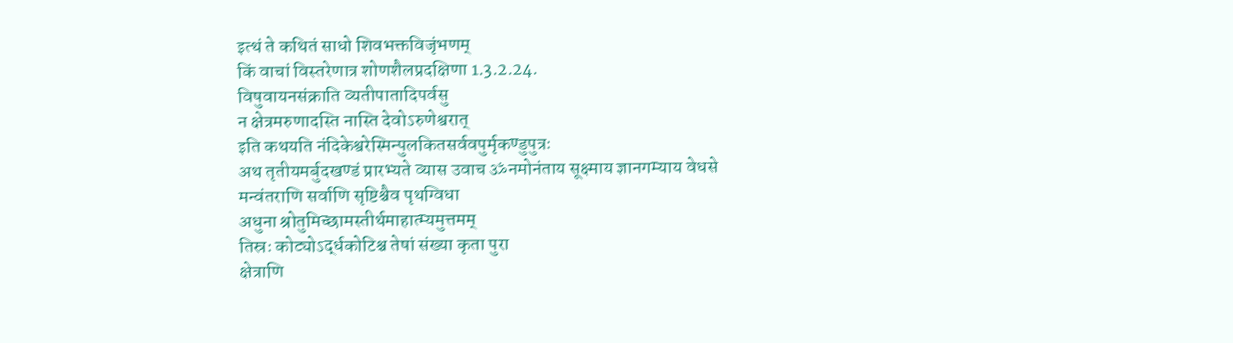इत्थं ते कथितं साधो शिवभक्तविजृंभणम्
किं वाचां विस्तरेणात्र शोणशैलप्रदक्षिणा 1.3.2.24.
विषुवायनसंक्राति व्यतीपातादिपर्वसु
न क्षेत्रमरुणादस्ति नास्ति देवोऽरुणेश्वरात्
इति कथयति नंदिकेश्वरेस्मिन्पुलकितसर्ववपुर्मृकण्डुपुत्रः
अथ तृतीयमर्बुदखण्डं प्रारभ्यते व्यास उवाच ॐनमोनंताय सूक्ष्माय ज्ञानगम्याय वेधसे
मन्वंतराणि सर्वाणि सृष्टिश्चैव पृथग्विधा
अधुना श्रोतुमिच्छामस्तीर्थमाहात्म्यमुत्तमम्
तिस्रः कोट्योऽर्द्धकोटिश्च तेषां संख्या कृता पुरा
क्षेत्राणि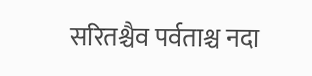सरितश्चैव पर्वताश्च नदा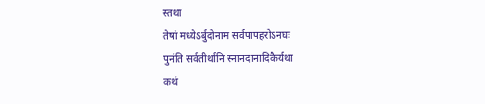स्तथा
तेषां मध्येऽर्बुदोनाम सर्वपापहरोऽनघः
पुनंति सर्वतीर्थानि स्नानदानादिकैर्यथा
कथं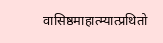वासिष्ठमाहात्म्यात्प्रथितो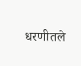धरणीतले